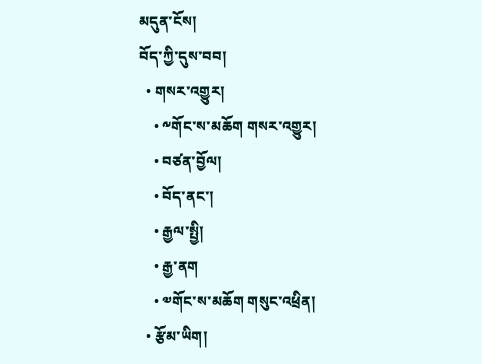མདུན་ངོས།
བོད་ཀྱི་དུས་བབ།
  • གསར་འགྱུར།
    • ༸གོང་ས་མཆོག གསར་འགྱུར།
    • བཙན་བྱོལ།
    • བོད་ནང་།
    • རྒྱལ་སྤྱི།
    • རྒྱ་ནག
    • ༧གོང་ས་མཆོག གསུང་འཕྲིན།
  • རྩོམ་ཡིག།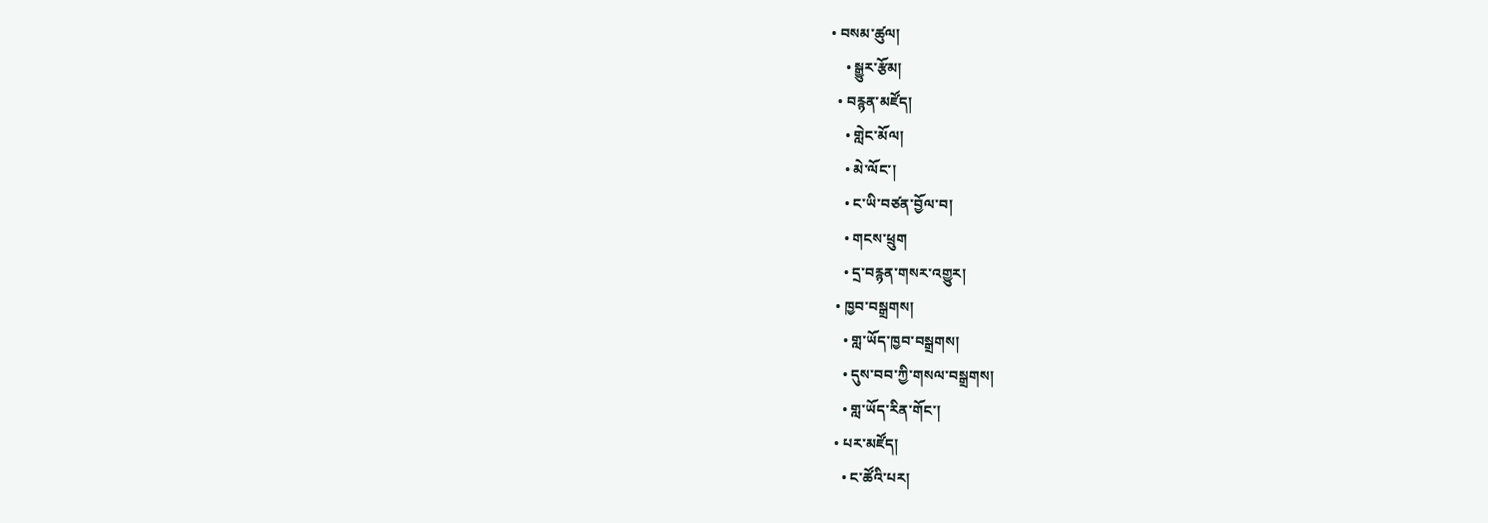• བསམ་ཚུལ།
    • སྒྱུར་རྩོམ།
  • བརྙན་མཛོད།
    • གླེང་མོལ།
    • མེ་ལོང་།
    • ང་ཡི་བཙན་བྱོལ་བ།
    • གངས་ཕྲུག
    • དྲ་བརྙན་གསར་འགྱུར།
  • ཁྱབ་བསྒྲགས།
    • གླ་ཡོད་ཁྱབ་བསྒྲགས།
    • དུས་བབ་ཀྱི་གསལ་བསྒྲགས།
    • གླ་ཡོད་རིན་གོང་།
  • པར་མཛོད།
    • ང་ཚོའི་པར།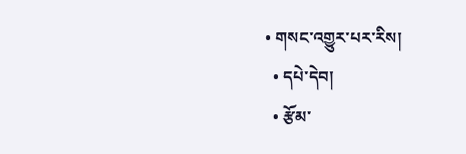• གསང་འགྱུར་པར་རིས།
  • དཔེ་དེབ།
  • རྩོམ་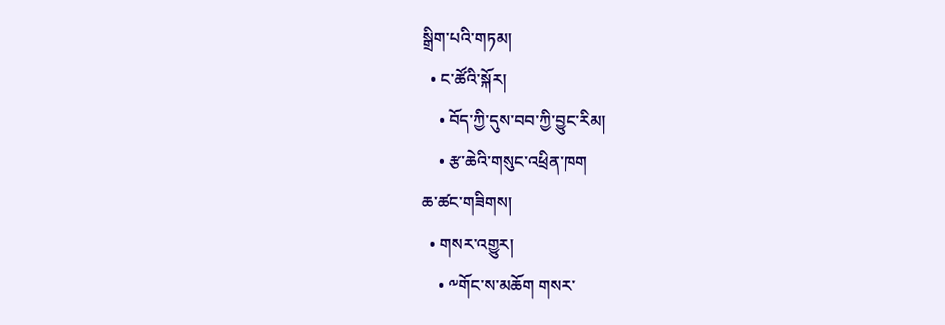སྒྲིག་པའི་གཏམ།
  • ང་ཚོའི་སྐོར།
    • བོད་ཀྱི་དུས་བབ་ཀྱི་བྱུང་རིམ།
    • རྩ་ཆེའི་གསུང་འཕྲིན་ཁག
ཆ་ཚང་གཟིགས།
  • གསར་འགྱུར།
    • ༸གོང་ས་མཆོག གསར་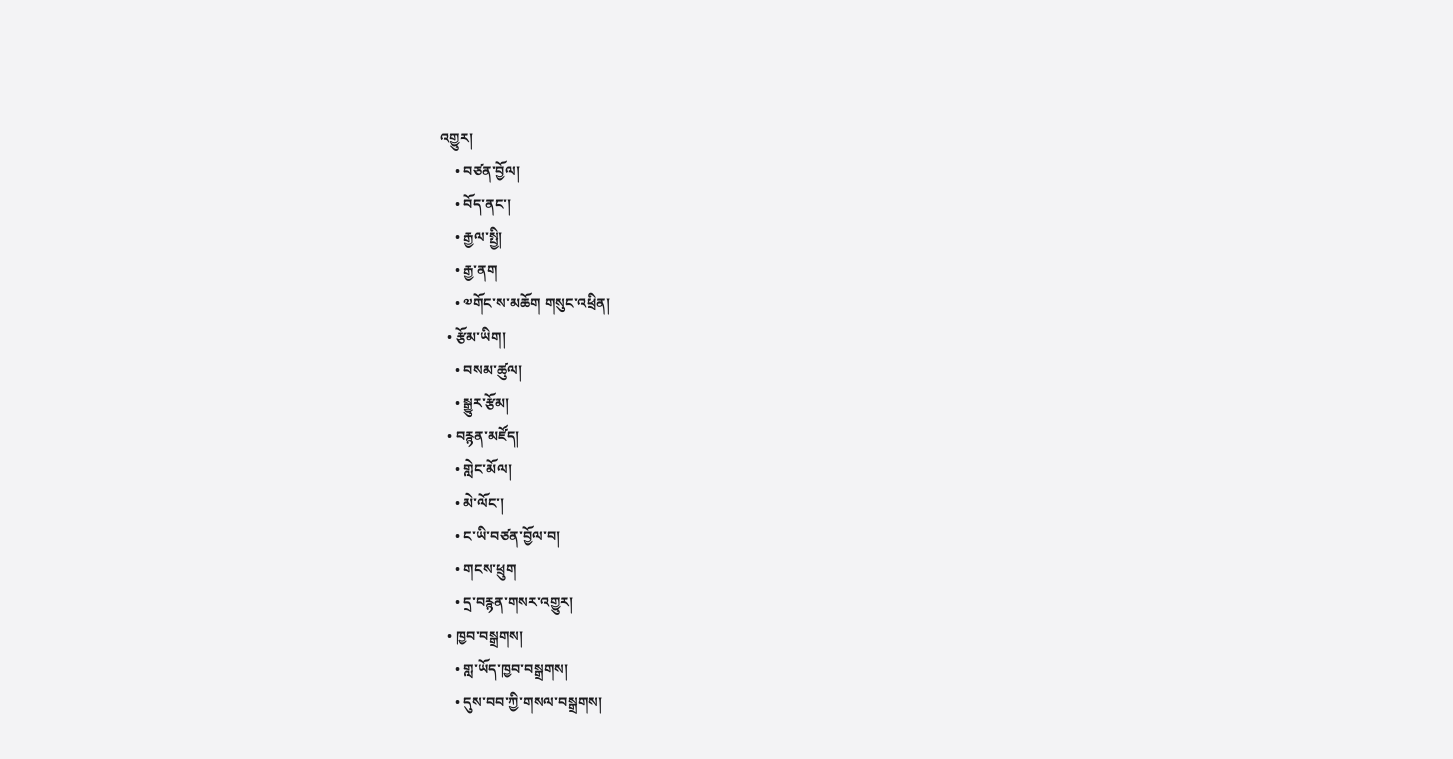འགྱུར།
    • བཙན་བྱོལ།
    • བོད་ནང་།
    • རྒྱལ་སྤྱི།
    • རྒྱ་ནག
    • ༧གོང་ས་མཆོག གསུང་འཕྲིན།
  • རྩོམ་ཡིག།
    • བསམ་ཚུལ།
    • སྒྱུར་རྩོམ།
  • བརྙན་མཛོད།
    • གླེང་མོལ།
    • མེ་ལོང་།
    • ང་ཡི་བཙན་བྱོལ་བ།
    • གངས་ཕྲུག
    • དྲ་བརྙན་གསར་འགྱུར།
  • ཁྱབ་བསྒྲགས།
    • གླ་ཡོད་ཁྱབ་བསྒྲགས།
    • དུས་བབ་ཀྱི་གསལ་བསྒྲགས།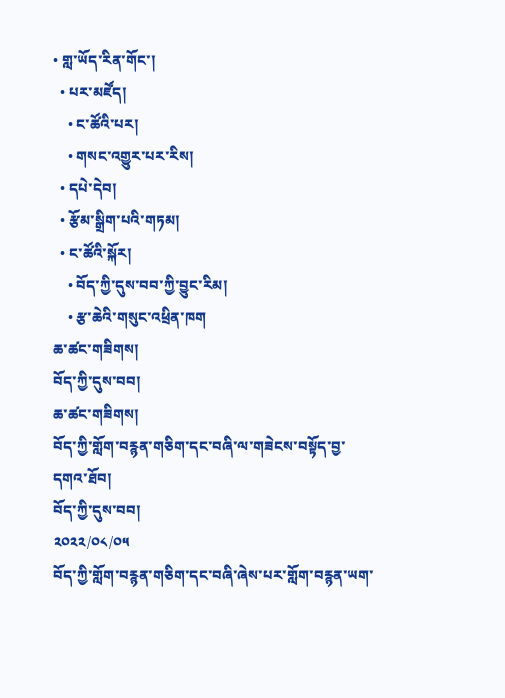• གླ་ཡོད་རིན་གོང་།
  • པར་མཛོད།
    • ང་ཚོའི་པར།
    • གསང་འགྱུར་པར་རིས།
  • དཔེ་དེབ།
  • རྩོམ་སྒྲིག་པའི་གཏམ།
  • ང་ཚོའི་སྐོར།
    • བོད་ཀྱི་དུས་བབ་ཀྱི་བྱུང་རིམ།
    • རྩ་ཆེའི་གསུང་འཕྲིན་ཁག
ཆ་ཚང་གཟིགས།
བོད་ཀྱི་དུས་བབ།
ཆ་ཚང་གཟིགས།
བོད་ཀྱི་གློག་བརྙན་གཅིག་དང་བཞི་ལ་གཟེངས་བསྟོད་བྱ་དགའ་ཐོབ།
བོད་ཀྱི་དུས་བབ།
༢༠༢༢/༠༨/༠༥
བོད་ཀྱི་གློག་བརྙན་གཅིག་དང་བཞི་ཞེས་པར་གློག་བརྙན་ཡག་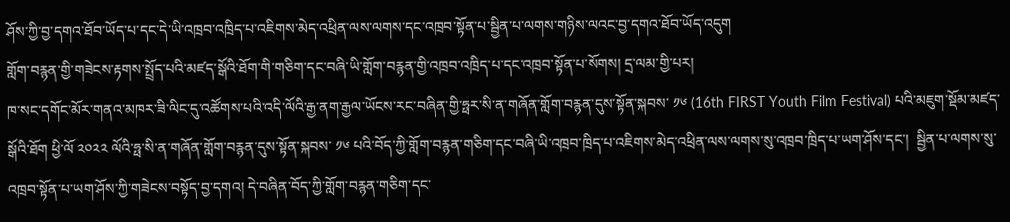ཤོས་ཀྱི་བྱ་དགའ་ཐོབ་ཡོད་པ་དང་དེ་ཡི་འཁྲབ་འཁྲིད་པ་འཇིགས་མེད་འཕྲིན་ལས་ལགས་དང་འཁྲབ་སྟོན་པ་སྦྱིན་པ་ལགས་གཉིས་ལའང་བྱ་དགའ་ཐོབ་ཡོད་འདུག
གློག་བརྙན་གྱི་གཟེངས་རྟགས་སྤྲོད་པའི་མཛད་སྒོའི་ཐོག་གི་གཅིག་དང་བཞི་ཡི་གློག་བརྙན་གྱི་འཁྲབ་འཁྲིད་པ་དང་འཁྲབ་སྟོན་པ་སོགས། དྲ་ལམ་གྱི་པར།
ཁ་སང་དགོང་མོར་གནའ་མཁར་ཟི་ལིང་དུ་འཚོགས་པའི་འདི་ལོའི་རྒྱ་ནག་རྒྱལ་ཡོངས་རང་བཞིན་གྱི་ཧྥར་སི་ན་གཞོན་གློག་བརྙན་དུས་སྟོན་སྐབས་ ༡༦ (16th FIRST Youth Film Festival) པའི་མཇུག་སྡོམ་མཛད་སྒོའི་ཐོག ཕྱི་ལོ ༢༠༢༢ ལོའི་ཧྥ་སི་ན་གཞོན་གློག་བརྙན་དུས་སྟོན་སྐབས་ ༡༦ པའི་བོད་ཀྱི་གློག་བརྙན་གཅིག་དང་བཞི་ཡི་འཁྲབ་ཁྲིད་པ་འཇིགས་མེད་འཕྲིན་ལས་ལགས་སུ་འཁྲབ་ཁྲིད་པ་ཡག་ཤོས་དང་།  སྦྱིན་པ་ལགས་སུ་འཁྲབ་སྟོན་པ་ཡག་ཤོས་ཀྱི་གཟེངས་བསྟོད་བྱ་དགའ། དེ་བཞིན་བོད་ཀྱི་གློག་བརྙན་གཅིག་དང་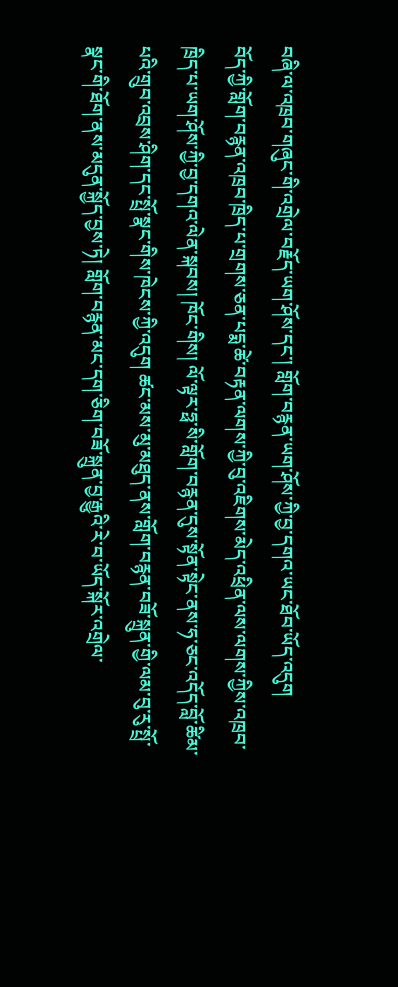བཞི་ལ་འཁྲབ་གཞུང་གི་འགྲེལ་བརྗོད་ཡག་ཤོས་དང་། གློག་བརྙན་ཡག་ཤོས་ཀྱི་བྱ་དགའ་ཡང་ཐོབ་ཡོད་འདུག
བོད་ཀྱི་གློག་བརྙན་འཁྲབ་ཁྲིད་པ་གྲགས་ཅན་པདྨ་ཚེ་བརྟན་ལགས་ཀྱི་བུ་འཇིགས་མེད་འཕྲིན་ལས་ལགས་ཀྱིས་འཁྲབ་ཁྲིད་པ་ཡག་ཤོས་ཀྱི་བྱ་དགའ་ལེན་སྐབས། ཁོང་གིས། ལོ་ལྟར་ཧྥ་སི་གློག་བརྙན་དུས་སྟོན་སྟེང་ནས་ཧ་ཅང་འདོད་བློ་ཚིམ་པའི་གྲུབ་འབྲས་ཤིག་དང་སྤྲོ་སྣང་གིས་ཁེངས་ཀྱི་འདུག ཚང་མས་མུ་མཐུད་ནས་གློག་བརྙན་བཟོ་སྐྲུན་གྱི་ལམ་བུ་རུ་སྤྲོ་སྣང་གི་ཐོག་ནས་མདུན་སྐྱོད་བྱས་ཏེ། གློག་བརྙན་མང་དག་ཅིག་བཟོ་སྐྲུན་བྱ་རྒྱུའི་རེ་བ་ཡོད་སྐོར་འགྲེལ་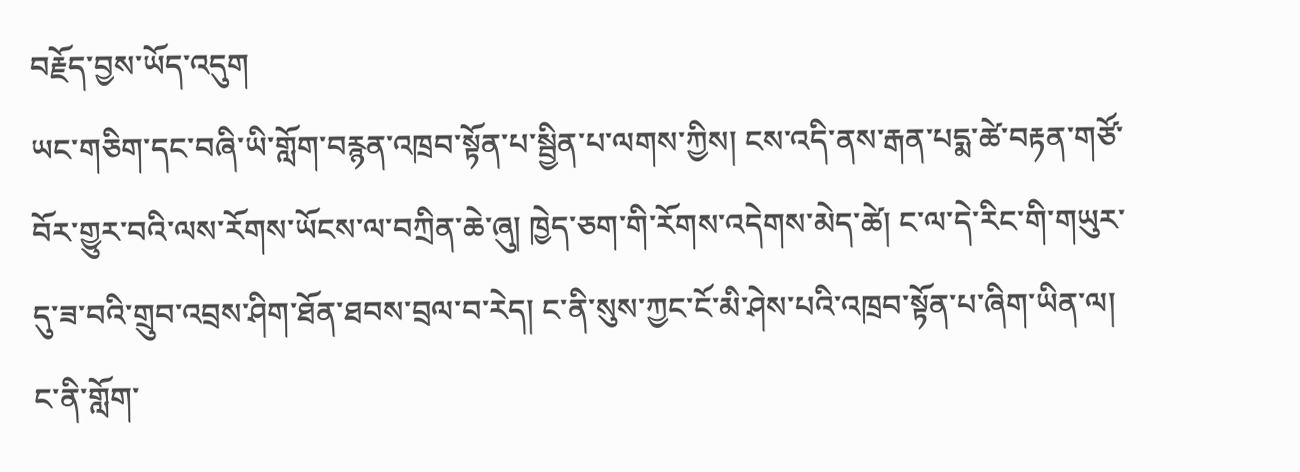བརྗོད་བྱས་ཡོད་འདུག
ཡང་གཅིག་དང་བཞི་ཡི་གློག་བརྙན་འཁྲབ་སྟོན་པ་སྦྱིན་པ་ལགས་ཀྱིས། ངས་འདི་ནས་རྒན་པདྨ་ཚེ་བརྟན་གཙོ་བོར་གྱུར་བའི་ལས་རོགས་ཡོངས་ལ་བཀྲིན་ཆེ་ཞུ། ཁྱེད་ཅག་གི་རོགས་འདེགས་མེད་ཚེ། ང་ལ་དེ་རིང་གི་གཡུར་དུ་ཟ་བའི་གྲུབ་འབྲས་ཤིག་ཐོན་ཐབས་བྲལ་བ་རེད། ང་ནི་སུས་ཀྱང་ངོ་མི་ཤེས་པའི་འཁྲབ་སྟོན་པ་ཞིག་ཡིན་ལ།  ང་ནི་གློག་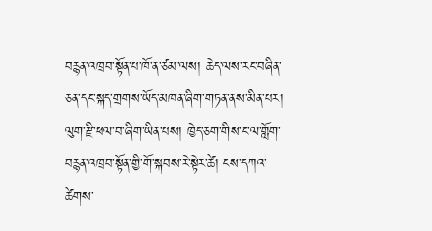བརྙན་འཁྲབ་སྟོན་པ་ཁོ་ན་ཙམ་ལས། ཆེད་ལས་རང་བཞིན་ཅན་དང་སྐད་གྲགས་ཡོད་མཁན་ཞིག་གཏན་ནས་མིན་པར། ལུག་རྫི་ཕལ་བ་ཞིག་ཡིན་པས། ཁྱེད་ཅག་གིས་ང་ལ་གློག་བརྙན་འཁྲབ་སྟོན་གྱི་གོ་སྐབས་རེ་སྟེར་ཚེ། ངས་དཀའ་ཚེགས་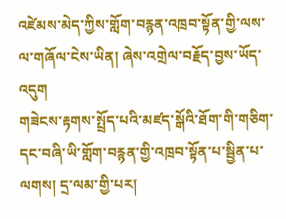འཛེམས་མེད་ཀྱིས་གློག་བརྙན་འཁྲབ་སྟོན་གྱི་ལས་ལ་གཞོལ་ངེས་ཡིན། ཞེས་འགྲེལ་བརྗོད་བྱས་ཡོད་འདུག
གཟེངས་རྟགས་སྤྲོད་པའི་མཛད་སྒོའི་ཐོག་གི་གཅིག་དང་བཞི་ཡི་གློག་བརྙན་གྱི་འཁྲབ་སྟོན་པ་སྦྱིན་པ་ལགས། དྲ་ལམ་གྱི་པར།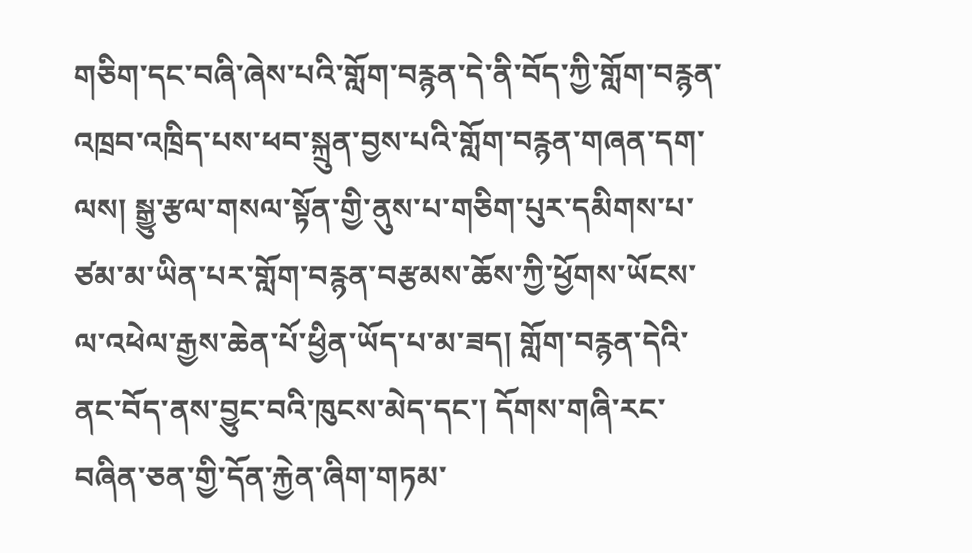གཅིག་དང་བཞི་ཞེས་པའི་གློག་བརྙན་དེ་ནི་བོད་ཀྱི་གློག་བརྙན་འཁྲབ་འཁྲིད་པས་ཕབ་སྐྲུན་བྱས་པའི་གློག་བརྙན་གཞན་དག་ལས། སྒྱུ་རྩལ་གསལ་སྟོན་གྱི་ནུས་པ་གཅིག་པུར་དམིགས་པ་ཙམ་མ་ཡིན་པར་གློག་བརྙན་བརྩམས་ཆོས་ཀྱི་ཕྱོགས་ཡོངས་ལ་འཕེལ་རྒྱས་ཆེན་པོ་ཕྱིན་ཡོད་པ་མ་ཟད། གློག་བརྙན་དེའི་ནང་བོད་ནས་བྱུང་བའི་ཁུངས་མེད་དང་། དོགས་གཞི་རང་བཞིན་ཅན་གྱི་དོན་རྐྱེན་ཞིག་གཏམ་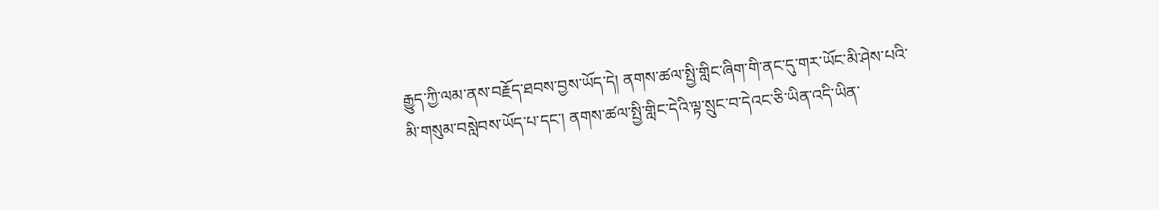རྒྱུད་ཀྱི་ལམ་ནས་བརྗོད་ཐབས་བྱས་ཡོད་དེ། ནགས་ཚལ་སྤྱི་གླིང་ཞིག་གི་ནང་དུ་གར་ཡོང་མི་ཤེས་པའི་མི་གསུམ་བསླེབས་ཡོད་པ་དང་། ནགས་ཚལ་སྤྱི་གླིང་དེའི་ལྟ་སྲུང་བ་དེའང་ཅི་ཡིན་འདི་ཡིན་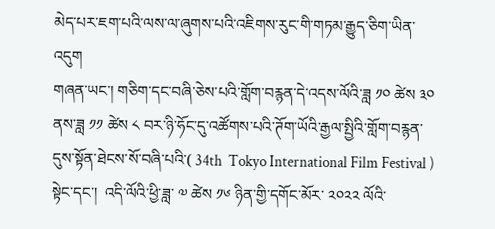མེད་པར་ཇག་པའི་ལས་ལ་ཞུགས་པའི་འཇིགས་རུང་གི་གཏམ་རྒྱུད་ཅིག་ཡིན་འདུག
གཞན་ཡང་། གཅིག་དང་བཞི་ཅེས་པའི་གློག་བརྙན་དེ་འདས་ལོའི་ཟླ ༡༠ ཚེས ༣༠ ནས་ཟླ ༡༡ ཚེས ༨ བར་ཉི་ཧོང་དུ་འཚོགས་པའི་ཊོག་ཡོའི་རྒྱལ་སྤྱིའི་གློག་བརྙན་དུས་སྟོན་ཐེངས་སོ་བཞི་པའི་( 34th  Tokyo International Film Festival ) སྟེང་དང་།  འདི་ལོའི་ཕྱི་ཟླ་ ༧ ཚེས ༡༦ ཉིན་གྱི་དགོང་མོར་ ༢༠༢༢ ལོའི་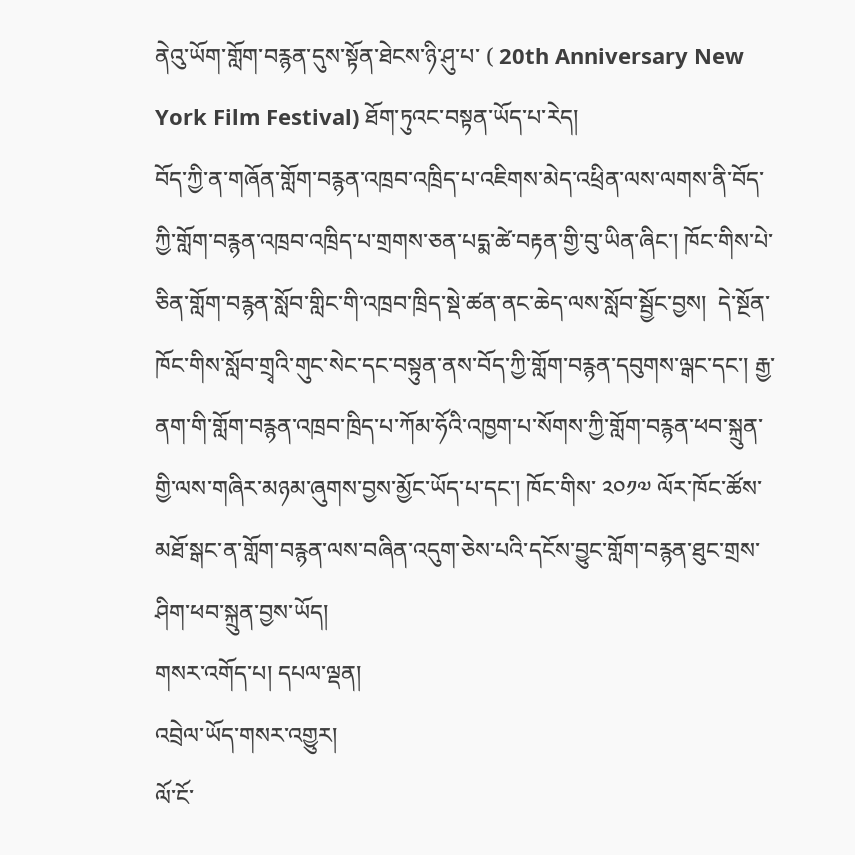ནེའུ་ཡོག་གློག་བརྙན་དུས་སྟོན་ཐེངས་ཉི་ཤུ་པ་ ( 20th Anniversary New York Film Festival) ཐོག་ཏུའང་བསྟན་ཡོད་པ་རེད།
བོད་ཀྱི་ན་གཞོན་གློག་བརྙན་འཁྲབ་འཁྲིད་པ་འཇིགས་མེད་འཕྲིན་ལས་ལགས་ནི་བོད་ཀྱི་གློག་བརྙན་འཁྲབ་འཁྲིད་པ་གྲགས་ཅན་པདྨ་ཚེ་བརྟན་གྱི་བུ་ཡིན་ཞིང་། ཁོང་གིས་པེ་ཅིན་གློག་བརྙན་སློབ་གླིང་གི་འཁྲབ་ཁྲིད་སྡེ་ཚན་ནང་ཆེད་ལས་སློབ་སྦྱོང་བྱས།  དེ་སྔོན་ཁོང་གིས་སློབ་གྲྭའི་གུང་སེང་དང་བསྟུན་ནས་བོད་ཀྱི་གློག་བརྙན་དབུགས་ལྒང་དང་། རྒྱ་ནག་གི་གློག་བརྙན་འཁྲབ་ཁྲིད་པ་ཀོམ་ཧོའི་འཁྱག་པ་སོགས་ཀྱི་གློག་བརྙན་ཕབ་སྐྲུན་གྱི་ལས་གཞིར་མཉམ་ཞུགས་བྱས་མྱོང་ཡོད་པ་དང་། ཁོང་གིས་ ༢༠༡༧ ལོར་ཁོང་ཚོས་མཐོ་སྒང་ན་གློག་བརྙན་ལས་བཞིན་འདུག་ཅེས་པའི་དངོས་བྱུང་གློག་བརྙན་ཐུང་གྲས་ཤིག་ཕབ་སྐྲུན་བྱས་ཡོད།
གསར་འགོད་པ། དཔལ་ལྡན།
འབྲེལ་ཡོད་གསར་འགྱུར།
ལོ་ངོ་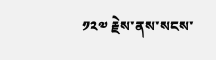༡༢༧ རྗེས་ནས་སངས་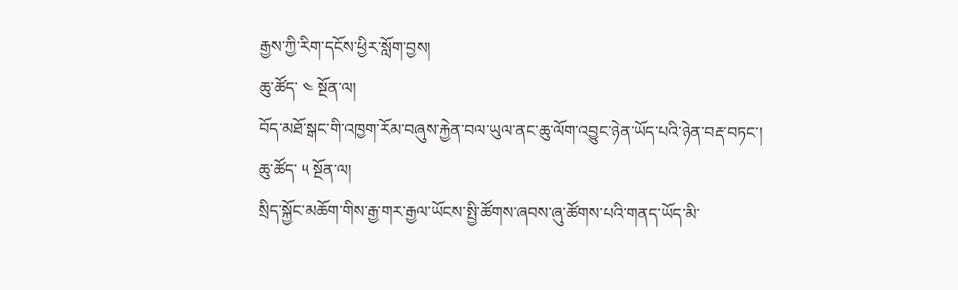རྒྱས་ཀྱི་རིག་དངོས་ཕྱིར་སློག་བྱས།
ཆུ་ཚོད་ ༤ སྔོན་ལ།
བོད་མཐོ་སྒང་གི་འཁྱག་རོམ་བཞུས་རྐྱེན་བལ་ཡུལ་ནང་ཆུ་ལོག་འབྱུང་ཉེན་ཡོད་པའི་ཉེན་བརྡ་བཏང་།
ཆུ་ཚོད་ ༥ སྔོན་ལ།
སྲིད་སྐྱོང་མཆོག་གིས་རྒྱ་གར་རྒྱལ་ཡོངས་སྤྱི་ཚོགས་ཞབས་ཞུ་ཚོགས་པའི་གནད་ཡོད་མི་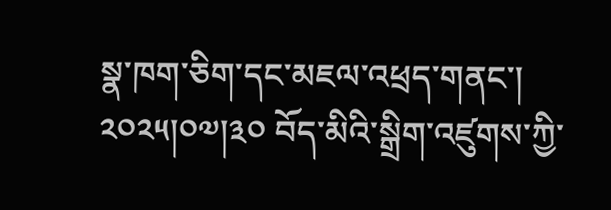སྣ་ཁག་ཅིག་དང་མཇལ་འཕྲད་གནང་། ༢༠༢༥།༠༧།༣༠ བོད་མིའི་སྒྲིག་འཛུགས་ཀྱི་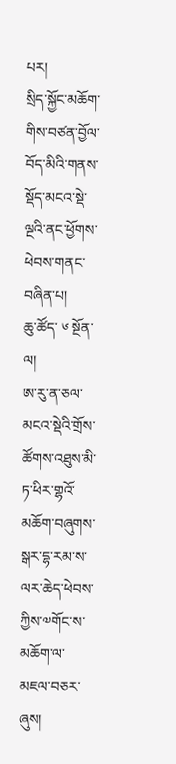པར།
སྲིད་སྐྱོང་མཆོག་གིས་བཙན་བྱོལ་བོད་མིའི་གནས་སྡོད་མངའ་སྡེ་ལྔའི་ནང་ཕྱོགས་ཕེབས་གནང་བཞིན་པ།
ཆུ་ཚོད་ ༦ སྔོན་ལ།
ཨ་རུ་ན་ཅལ་མངའ་སྡེའི་གྲོས་ཚོགས་འཐུས་མི་ཏ་ཕིར་གྷའོ་མཆོག་བཞུགས་སྒར་དྷ་རམ་ས་ལར་ཆེད་ཕེབས་ཀྱིས་༧གོང་ས་མཆོག་ལ་མཇལ་བཅར་ཞུས།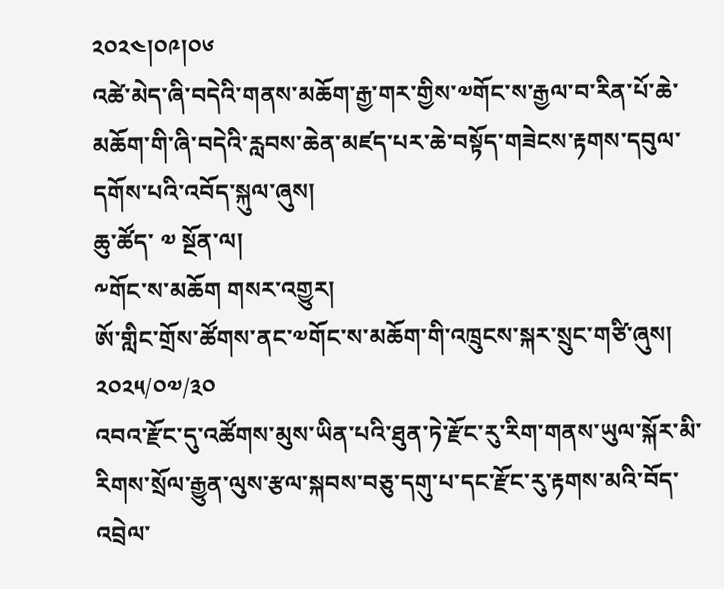༢༠༢༤།༠༩།༠༦
འཚེ་མེད་ཞི་བདེའི་གནས་མཆོག་རྒྱ་གར་གྱིས་༧གོང་ས་རྒྱལ་བ་རིན་པོ་ཆེ་མཆོག་གི་ཞི་བདེའི་རླབས་ཆེན་མཛད་པར་ཆེ་བསྟོད་གཟེངས་རྟགས་དབུལ་དགོས་པའི་འབོད་སྐུལ་ཞུས།
ཆུ་ཚོད་ ༧ སྔོན་ལ།
༸གོང་ས་མཆོག གསར་འགྱུར།
ཨོ་གླིང་གྲོས་ཚོགས་ནང་༧གོང་ས་མཆོག་གི་འཁྲུངས་སྐར་སྲུང་གཙི་ཞུས།
༢༠༢༥/༠༧/༣༠
འབའ་རྫོང་དུ་འཚོགས་མུས་ཡིན་པའི་ཐུན་ཏེ་རྫོང་རུ་རིག་གནས་ཡུལ་སྐོར་མི་རིགས་སྲོལ་རྒྱུན་ལུས་རྩལ་སྐབས་བཅུ་དགུ་པ་དང་རྫོང་རུ་རྟགས་མའི་བོད་འབྲེལ་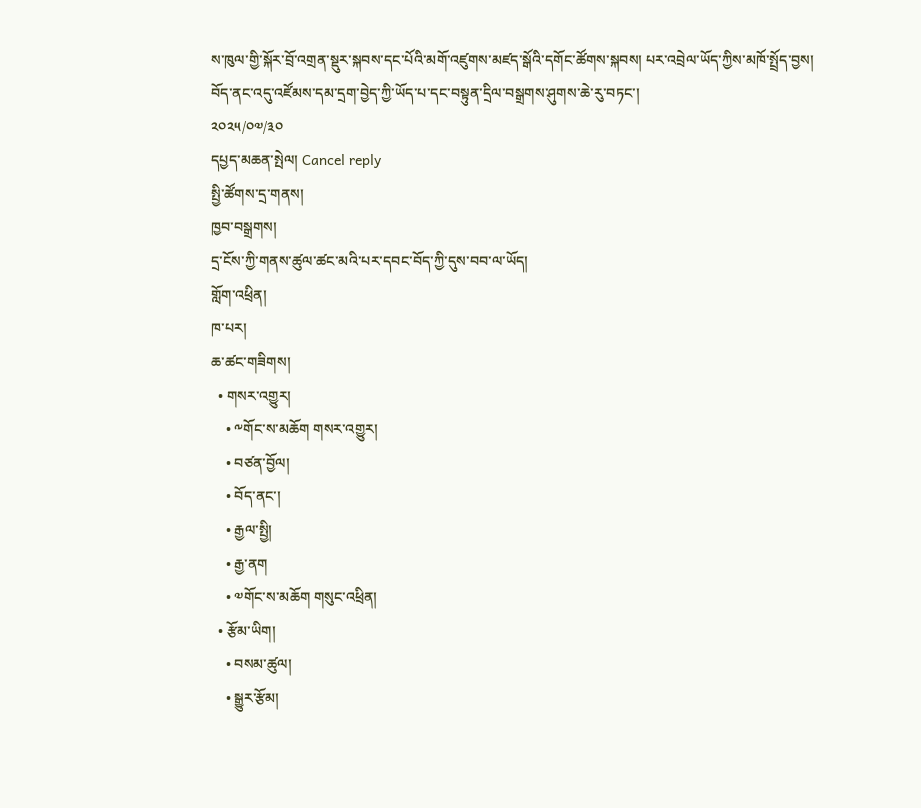ས་ཁུལ་གྱི་སྐོར་བྲོ་འགྲན་སྡུར་སྐབས་དང་པོའི་མགོ་འཛུགས་མཛད་སྒོའི་དགོང་ཚོགས་སྐབས། པར་འབྲེལ་ཡོད་ཀྱིས་མཁོ་སྤྲོད་བྱས།
བོད་ནང་འདུ་འཛོམས་དམ་དྲག་བྱེད་ཀྱི་ཡོད་པ་དང་བསྟུན་དྲིལ་བསྒྲགས་ཤུགས་ཆེ་རུ་བཏང་།
༢༠༢༥/༠༧/༣༠
དཔྱད་མཆན་སྤེལ། Cancel reply
སྤྱི་ཚོགས་དྲ་གནས།
ཁྱབ་བསྒྲགས།
དྲ་ངོས་ཀྱི་གནས་ཚུལ་ཚང་མའི་པར་དབང་བོད་ཀྱི་དུས་བབ་ལ་ཡོད།
གློག་འཕྲིན།
ཁ་པར།
ཆ་ཚང་གཟིགས།
  • གསར་འགྱུར།
    • ༸གོང་ས་མཆོག གསར་འགྱུར།
    • བཙན་བྱོལ།
    • བོད་ནང་།
    • རྒྱལ་སྤྱི།
    • རྒྱ་ནག
    • ༧གོང་ས་མཆོག གསུང་འཕྲིན།
  • རྩོམ་ཡིག།
    • བསམ་ཚུལ།
    • སྒྱུར་རྩོམ།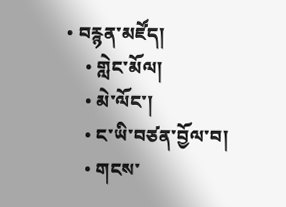• བརྙན་མཛོད།
    • གླེང་མོལ།
    • མེ་ལོང་།
    • ང་ཡི་བཙན་བྱོལ་བ།
    • གངས་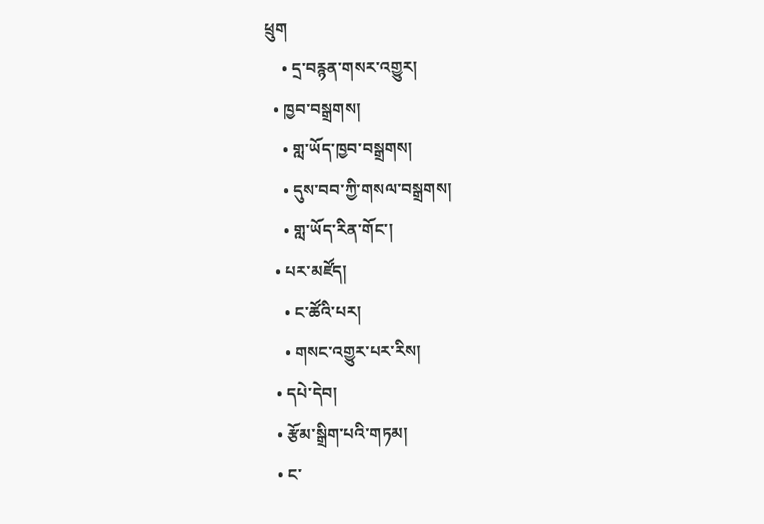ཕྲུག
    • དྲ་བརྙན་གསར་འགྱུར།
  • ཁྱབ་བསྒྲགས།
    • གླ་ཡོད་ཁྱབ་བསྒྲགས།
    • དུས་བབ་ཀྱི་གསལ་བསྒྲགས།
    • གླ་ཡོད་རིན་གོང་།
  • པར་མཛོད།
    • ང་ཚོའི་པར།
    • གསང་འགྱུར་པར་རིས།
  • དཔེ་དེབ།
  • རྩོམ་སྒྲིག་པའི་གཏམ།
  • ང་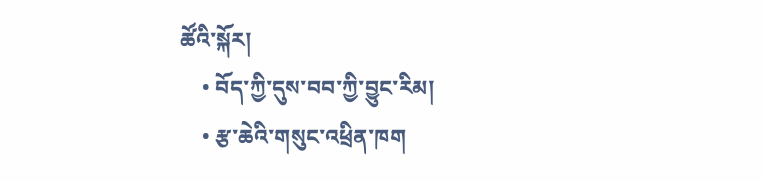ཚོའི་སྐོར།
    • བོད་ཀྱི་དུས་བབ་ཀྱི་བྱུང་རིམ།
    • རྩ་ཆེའི་གསུང་འཕྲིན་ཁག